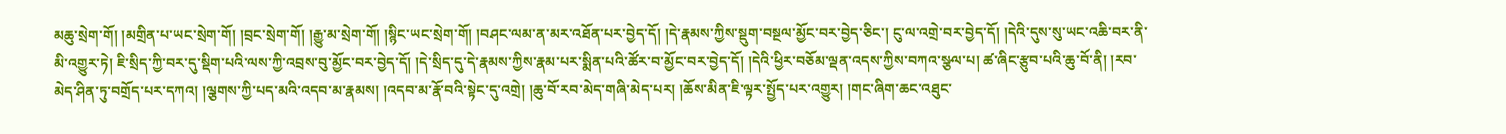མཆུ་སྲེག་གོ། །མགྲིན་པ་ཡང་སྲེག་གོ། །བྲང་སྲེག་གོ། །རྒྱུ་མ་སྲེག་གོ། །སྙིང་ཡང་སྲེག་གོ། །བཤང་ལམ་ན་མར་འཐོན་པར་བྱེད་དོ། །དེ་རྣམས་ཀྱིས་སྡུག་བསྔལ་མྱོང་བར་བྱེད་ཅིང་། ངུ་ལ་འགྲེ་བར་བྱེད་དོ། །དེའི་དུས་སུ་ཡང་འཆི་བར་ནི་མི་འགྱུར་ཏེ། ཇི་སྲིད་ཀྱི་བར་དུ་སྡིག་པའི་ལས་ཀྱི་འབྲས་བུ་མྱོང་བར་བྱེད་དོ། །དེ་སྲིད་དུ་དེ་རྣམས་ཀྱིས་རྣམ་པར་སྨིན་པའི་ཚོར་བ་མྱོང་བར་བྱེད་དོ། །དེའི་ཕྱིར་བཅོམ་ལྡན་འདས་ཀྱིས་བཀའ་སྩལ་པ། ཚ་ཞིང་རྩུབ་པའི་ཆུ་བོ་ནི། །རབ་མེད་ཤིན་ཏུ་བགྲོད་པར་དཀའ། །ལྕགས་ཀྱི་པད་མའི་འདབ་མ་རྣམས། །འདབ་མ་རྣོ་བའི་སྟེང་དུ་འགྲེ། །ཆུ་བོ་རབ་མེད་གཞི་མེད་པར། །ཆོས་མིན་ཇི་ལྟར་སྤྱོད་པར་འགྱུར། །གང་ཞིག་ཆང་འཐུང་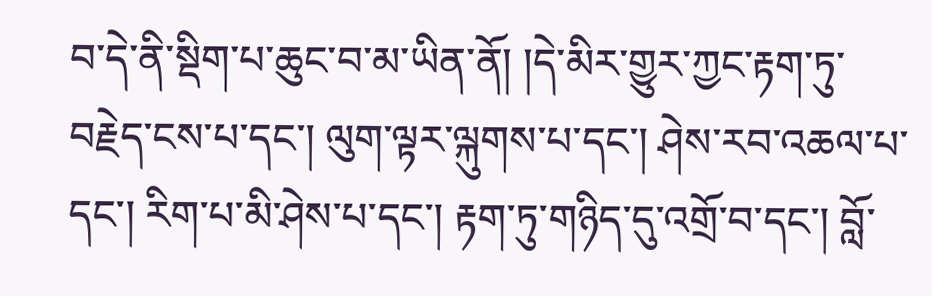བ་དེ་ནི་སྡིག་པ་ཆུང་བ་མ་ཡིན་ནོ། །དེ་མིར་གྱུར་ཀྱང་རྟག་ཏུ་བརྗེད་ངས་པ་དང་། ལུག་ལྟར་ལྐུགས་པ་དང་། ཤེས་རབ་འཆལ་པ་དང་། རིག་པ་མི་ཤེས་པ་དང་། རྟག་ཏུ་གཉིད་དུ་འགྲོ་བ་དང་། བློ་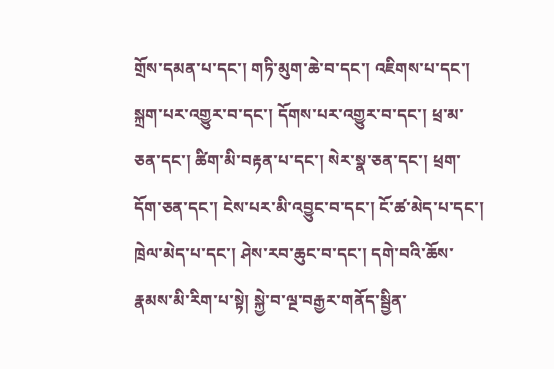གྲོས་དམན་པ་དང་། གཏི་མུག་ཆེ་བ་དང་། འཇིགས་པ་དང་། སྐྲག་པར་འགྱུར་བ་དང་། དོགས་པར་འགྱུར་བ་དང་། ཕྲ་མ་ཅན་དང་། ཚིག་མི་བརྟན་པ་དང་། སེར་སྣ་ཅན་དང་། ཕྲག་དོག་ཅན་དང་། ངེས་པར་མི་འབྱུང་བ་དང་། ངོ་ཚ་མེད་པ་དང་། ཁྲེལ་མེད་པ་དང་། ཤེས་རབ་ཆུང་བ་དང་། དགེ་བའི་ཆོས་རྣམས་མི་རིག་པ་སྟེ། སྐྱེ་བ་ལྔ་བརྒྱར་གནོད་སྦྱིན་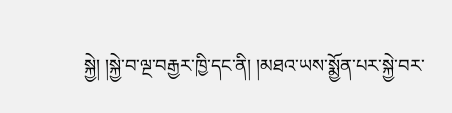སྐྱེ། །སྐྱེ་བ་ལྔ་བརྒྱར་ཁྱི་དང་ནི། །མཐའ་ཡས་སྨྱོན་པར་སྐྱེ་བར་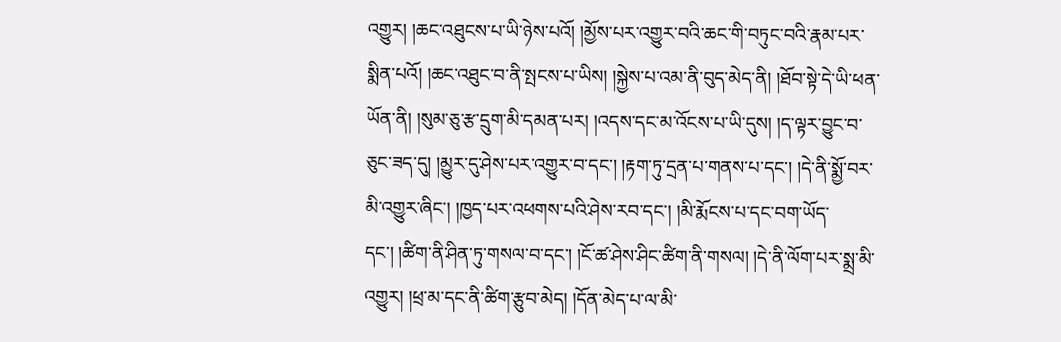འགྱུར། །ཆང་འཐུངས་པ་ཡི་ཉེས་པའོ། །མྱོས་པར་འགྱུར་བའི་ཆང་གི་བཏུང་བའི་རྣམ་པར་སྨིན་པའོ། །ཆང་འཐུང་བ་ནི་སྤངས་པ་ཡིས། །སྐྱེས་པ་འམ་ནི་བུད་མེད་ནི། །ཐོབ་སྟེ་དེ་ཡི་ཕན་ཡོན་ནི། །སུམ་ཅུ་རྩ་དྲུག་མི་དམན་པར། །འདས་དང་མ་འོངས་པ་ཡི་དུས། །ད་ལྟར་བྱུང་བ་ཅུང་ཟད་དུ། །མྱུར་དུ་ཤེས་པར་འགྱུར་བ་དང་། །རྟག་ཏུ་དྲན་པ་གནས་པ་དང་། །དེ་ནི་སྨྱོ་བར་མི་འགྱུར་ཞིང་། །ཁྱད་པར་འཕགས་པའི་ཤེས་རབ་དང་། །མི་རྨོངས་པ་དང་བག་ཡོད་དང་། །ཚིག་ནི་ཤིན་ཏུ་གསལ་བ་དང་། །ངོ་ཚ་ཤེས་ཤིང་ཚིག་ནི་གསལ། །དེ་ནི་ལོག་པར་སྨྲ་མི་འགྱུར། །ཕྲ་མ་དང་ནི་ཚིག་རྩུབ་མེད། །དོན་མེད་པ་ལ་མི་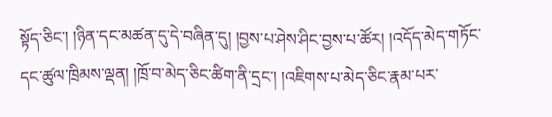སྟོད་ཅིང་། །ཉིན་དང་མཚན་དུ་དེ་བཞིན་དུ། །བྱས་པ་ཤེས་ཤིང་བྱས་པ་ཚོར། །འདོད་མེད་གཏོང་དང་ཚུལ་ཁྲིམས་ལྡན། །ཁྲོ་བ་མེད་ཅིང་ཚིག་ནི་དྲང་། །འཇིགས་པ་མེད་ཅིང་རྣམ་པར་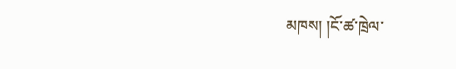མཁས། །ངོ་ཚ་ཁྲེལ་